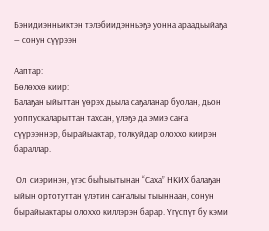Бэнидиэнньиктэн тэлэбиидэнньэҕэ уонна араадьыйаҕа — сонун сүүрээн

Ааптар:
Бөлөххө киир:
Балаҕан ыйыттан үөрэх дьыла саҕаланар буолан, дьон уоппускаларыттан тахсан, үлэҕэ да эмиэ саҥа сүүрээннэр, бырайыактар, толкуйдар олоххо киирэн бараллар.

 Ол  сиэринэн, үгэс быһыытынан “Саха” НКИХ балаҕан ыйын ортотуттан үлэтин саҥалыы тыыннаан, сонун бырайыактары олоххо киллэрэн барар. Үгүспүт бу кэми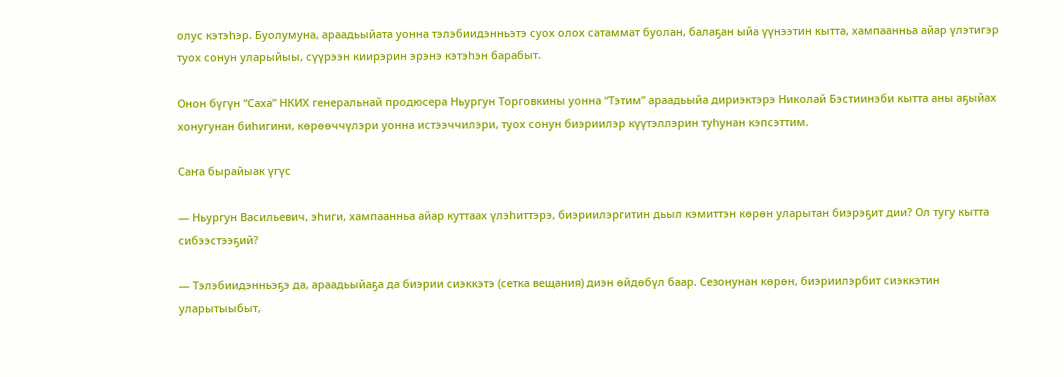олус кэтэһэр. Буолумуна, араадьыйата уонна тэлэбиидэнньэтэ суох олох сатаммат буолан, балаҕан ыйа үүнээтин кытта, хампаанньа айар үлэтигэр туох сонун уларыйыы, сүүрээн киирэрин эрэнэ кэтэһэн барабыт.

Онон бүгүн “Саха” НКИХ генеральнай продюсера Ньургун Торговкины уонна “Тэтим” араадьыйа дириэктэрэ Николай Бэстиинэби кытта аны аҕыйах хонугунан биһигини, көрөөччүлэри уонна истээччилэри, туох сонун биэриилэр күүтэллэрин туһунан кэпсэттим.

Саҥа бырайыак үгүс

— Ньургун Васильевич, эһиги, хампаанньа айар куттаах үлэһиттэрэ, биэриилэргитин дьыл кэмиттэн көрөн уларытан биэрэҕит дии? Ол тугу кытта сибээстээҕий?

— Тэлэбиидэнньэҕэ да, араадьыйаҕа да биэрии сиэккэтэ (сетка вещания) диэн өйдөбүл баар. Сезонунан көрөн, биэриилэрбит сиэккэтин уларытыыбыт,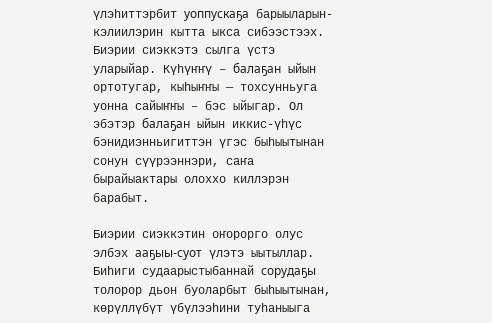үлэһиттэрбит уоппускаҕа барыыларын-кэлиилэрин кытта ыкса сибээстээх. Биэрии сиэккэтэ сылга үстэ уларыйар. Күһүҥҥү – балаҕан ыйын ортотугар, кыһыҥҥы — тохсунньуга уонна сайыҥҥы – бэс ыйыгар. Ол эбэтэр балаҕан ыйын иккис-үһүс бэнидиэнньигиттэн үгэс быһыытынан сонун сүүрээннэри, саҥа бырайыактары олоххо киллэрэн барабыт.

Биэрии сиэккэтин оҥорорго олус элбэх ааҕыы-суот үлэтэ ыытыллар. Биһиги судаарыстыбаннай сорудаҕы толорор дьон буоларбыт быһыытынан, көрүллүбүт үбүлээһини туһаныыга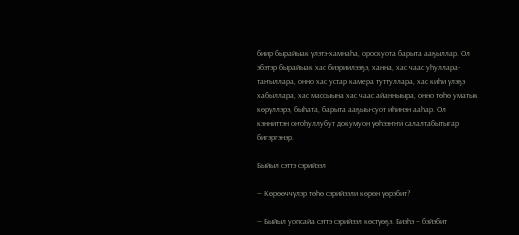биир бырайыак үлэтэ-хамнаһа, ороскуота барыта ааҕыллар. Ол эбэтэр бырайыак хас биэриилээҕэ, ханна, хас чаас уһуллара-таҥыллара, онно хас устар камера туттуллара, хас киһи үлэҕэ хабыллара, хас массыына хас чаас айанныыра, онно төһө уматык көрүллэрэ, быһата, барыта ааҕыы-суот иһинэн ааһар. Ол кэнниттэн оҥоһуллубут докумуон үөһээҥҥи салалтабытыгар бигэргэнэр.

Быйыл сэттэ сэрийээл

— Көрөөччүлэр төһө сэрийээли көрөн үөрэбит?

— Быйыл уопсайа сэттэ сэрийээл көстүөҕэ. Биэһэ – бэйэбит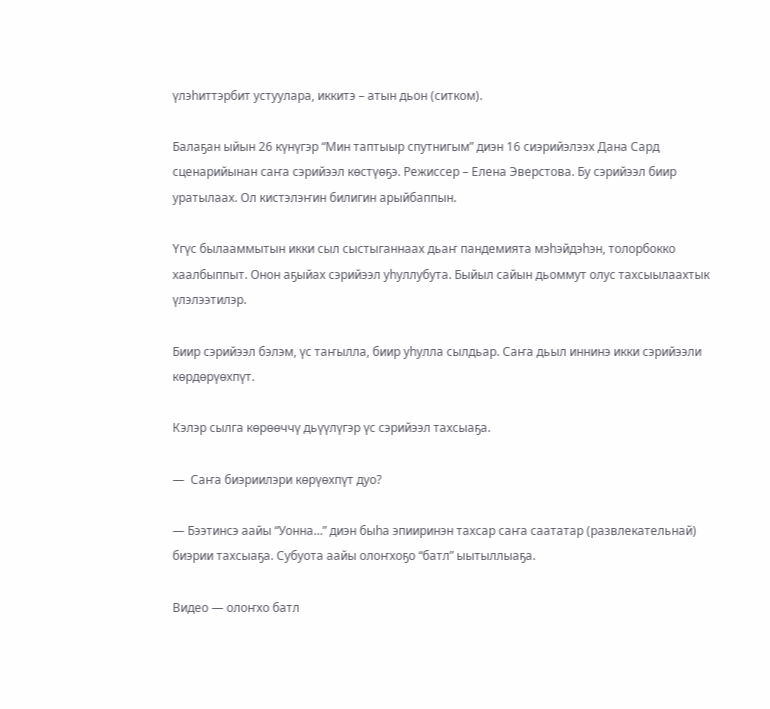үлэһиттэрбит устуулара, иккитэ – атын дьон (ситком).

Балаҕан ыйын 26 күнүгэр “Мин таптыыр спутнигым” диэн 16 сиэрийэлээх Дана Сард сценарийынан саҥа сэрийээл көстүөҕэ. Режиссер – Елена Эверстова. Бу сэрийээл биир уратылаах. Ол кистэлэҥин билигин арыйбаппын.

Үгүс былааммытын икки сыл сыстыганнаах дьаҥ пандемията мэһэйдэһэн, толорбокко хаалбыппыт. Онон аҕыйах сэрийээл уһуллубута. Быйыл сайын дьоммут олус тахсыылаахтык үлэлээтилэр.

Биир сэрийээл бэлэм, үс таҥылла, биир уһулла сылдьар. Саҥа дьыл иннинэ икки сэрийээли көрдөрүөхпүт.

Кэлэр сылга көрөөччү дьүүлүгэр үс сэрийээл тахсыаҕа.

—  Саҥа биэриилэри көрүөхпүт дуо?

— Бээтинсэ аайы “Уонна…” диэн быһа эпииринэн тахсар саҥа саататар (развлекательнай) биэрии тахсыаҕа. Субуота аайы олоҥхоҕо “батл” ыытыллыаҕа.

Видео — олоҥхо батл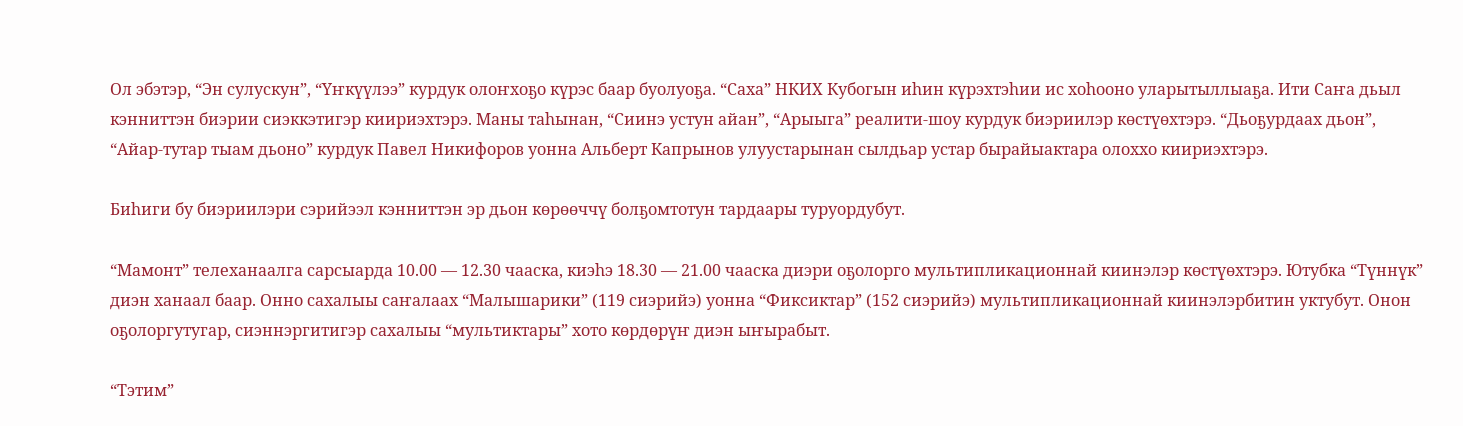Ол эбэтэр, “Эн сулускун”, “Үҥкүүлээ” курдук олоҥхоҕо күрэс баар буолуоҕа. “Саха” НКИХ Кубогын иһин күрэхтэһии ис хоһооно уларытыллыаҕа. Ити Саҥа дьыл кэнниттэн биэрии сиэккэтигэр киириэхтэрэ. Маны таһынан, “Сиинэ устун айан”, “Арыыга” реалити-шоу курдук биэриилэр көстүөхтэрэ. “Дьоҕурдаах дьон”, “Айар-тутар тыам дьоно” курдук Павел Никифоров уонна Альберт Капрынов улуустарынан сылдьар устар бырайыактара олоххо киириэхтэрэ.

Биһиги бу биэриилэри сэрийээл кэнниттэн эр дьон көрөөччү болҕомтотун тардаары туруордубут.

“Мамонт” телеханаалга сарсыарда 10.00 — 12.30 чааска, киэһэ 18.30 — 21.00 чааска диэри оҕолорго мультипликационнай киинэлэр көстүөхтэрэ. Ютубка “Түннүк” диэн ханаал баар. Онно сахалыы саҥалаах “Малышарики” (119 сиэрийэ) уонна “Фиксиктар” (152 сиэрийэ) мультипликационнай киинэлэрбитин уктубут. Онон оҕолоргутугар, сиэннэргитигэр сахалыы “мультиктары” хото көрдөрүҥ диэн ыҥырабыт.

“Тэтим”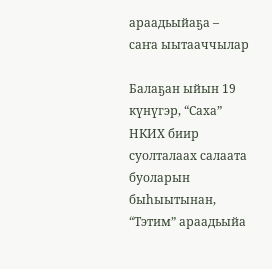араадьыйаҕа – саҥа ыытааччылар

Балаҕан ыйын 19 күнүгэр, “Саха” НКИХ биир суолталаах салаата буоларын быһыытынан, “Тэтим” араадьыйа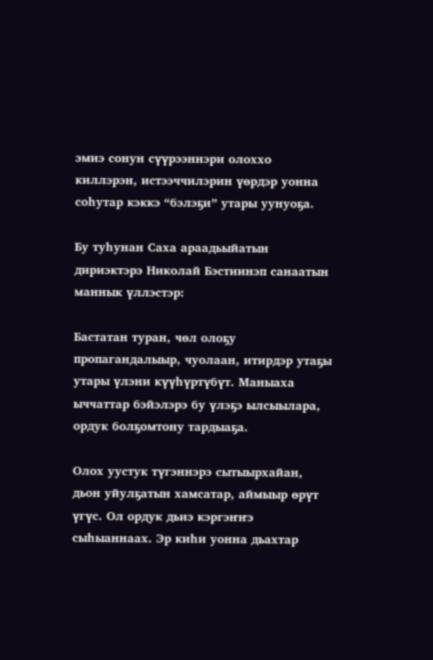эмиэ сонун сүүрээннэри олоххо киллэрэн, истээччилэрин үөрдэр уонна соһутар кэккэ “бэлэҕи” утары уунуоҕа.

Бу туһунан Саха араадьыйатын дириэктэрэ Николай Бэстиинэп санаатын маннык үллэстэр:

Бастатан туран, чөл олоҕу пропагандалыыр, чуолаан, итирдэр утаҕы утары үлэни күүһүртүбүт. Маныаха ыччаттар бэйэлэрэ бу үлэҕэ ылсыылара, ордук болҕомтону тардыаҕа.

Олох уустук түгэннэрэ сытыырхайан, дьон уйулҕатын хамсатар, аймыыр өрүт үгүс. Ол ордук дьиэ кэргэҥҥэ сыһыаннаах. Эр киһи уонна дьахтар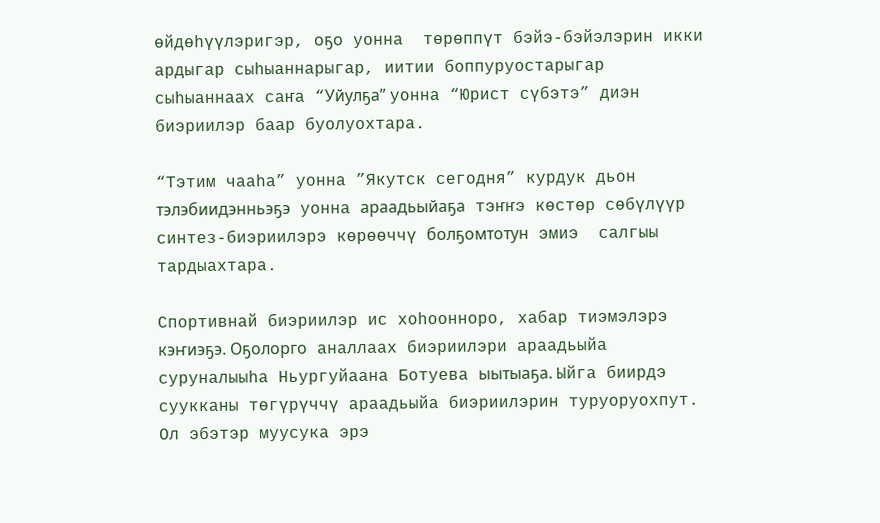өйдөһүүлэригэр, оҕо уонна  төрөппүт бэйэ-бэйэлэрин икки ардыгар сыһыаннарыгар, иитии боппуруостарыгар сыһыаннаах саҥа “Уйулҕа” уонна “Юрист сүбэтэ” диэн биэриилэр баар буолуохтара.

“Тэтим чааһа” уонна ”Якутск сегодня” курдук дьон тэлэбиидэнньэҕэ уонна араадьыйаҕа тэҥҥэ көстөр сөбүлүүр синтез-биэриилэрэ көрөөччү болҕомтотун эмиэ  салгыы тардыахтара.

Спортивнай биэриилэр ис хоһоонноро, хабар тиэмэлэрэ кэҥиэҕэ. Оҕолорго аналлаах биэриилэри араадьыйа суруналыыһа Ньургуйаана Ботуева ыытыаҕа. Ыйга биирдэ суукканы төгүрүччү араадьыйа биэриилэрин туруоруохпут. Ол эбэтэр муусука эрэ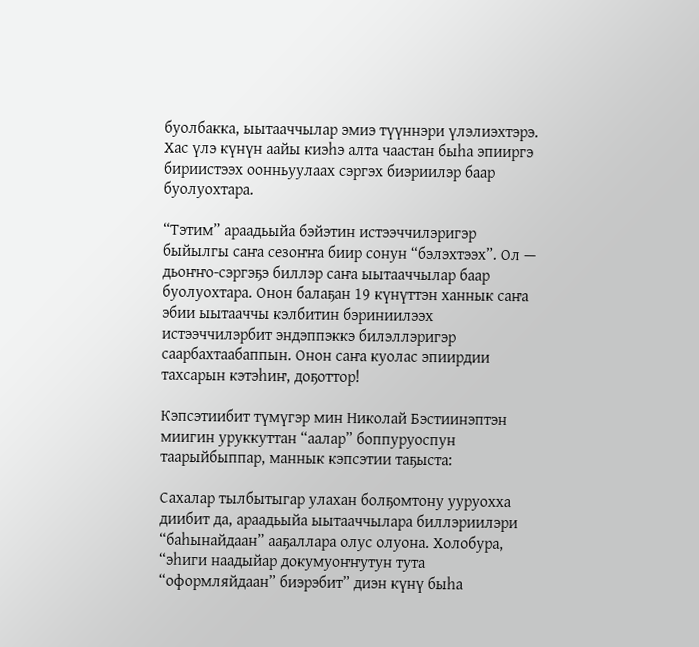буолбакка, ыытааччылар эмиэ түүннэри үлэлиэхтэрэ. Хас үлэ күнүн аайы киэһэ алта чаастан быһа эпииргэ бириистээх оонньуулаах сэргэх биэриилэр баар буолуохтара.

“Тэтим” араадьыйа бэйэтин истээччилэригэр быйылгы саҥа сезоҥҥа биир сонун “бэлэхтээх”. Ол — дьоҥҥо-сэргэҕэ биллэр саҥа ыытааччылар баар буолуохтара. Онон балаҕан 19 күнүттэн ханнык саҥа эбии ыытааччы кэлбитин бэриниилээх истээччилэрбит эндэппэккэ билэллэригэр саарбахтаабаппын. Онон саҥа куолас эпиирдии тахсарын кэтэһиҥ, доҕоттор!

Кэпсэтиибит түмүгэр мин Николай Бэстиинэптэн миигин уруккуттан “аалар” боппуруоспун таарыйбыппар, маннык кэпсэтии таҕыста:

Сахалар тылбытыгар улахан болҕомтону ууруохха диибит да, араадьыйа ыытааччылара биллэриилэри “баһынайдаан” ааҕаллара олус олуона. Холобура, “эһиги наадыйар докумуоҥҥутун тута “оформляйдаан” биэрэбит” диэн күнү быһа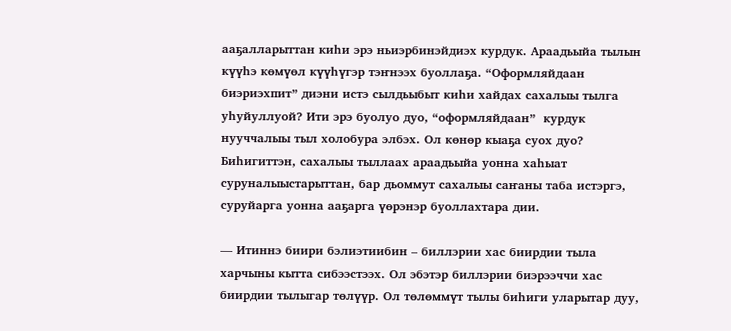ааҕалларыттан киһи эрэ ньиэрбинэйдиэх курдук. Араадьыйа тылын күүһэ көмүөл күүһүгэр тэҥнээх буоллаҕа. “Оформляйдаан биэриэхпит” диэни истэ сылдьыбыт киһи хайдах сахалыы тылга уһуйуллуой? Ити эрэ буолуо дуо, “оформляйдаан”  курдук нууччалыы тыл холобура элбэх. Ол көнөр кыаҕа суох дуо? Биһигиттэн, сахалыы тыллаах араадьыйа уонна хаһыат суруналыыстарыттан, бар дьоммут сахалыы саҥаны таба истэргэ, суруйарга уонна ааҕарга үөрэнэр буоллахтара дии.

— Итиннэ биири бэлиэтиибин – биллэрии хас биирдии тыла харчыны кытта сибээстээх. Ол эбэтэр биллэрии биэрээччи хас биирдии тылыгар төлүүр. Ол төлөммүт тылы биһиги уларытар дуу,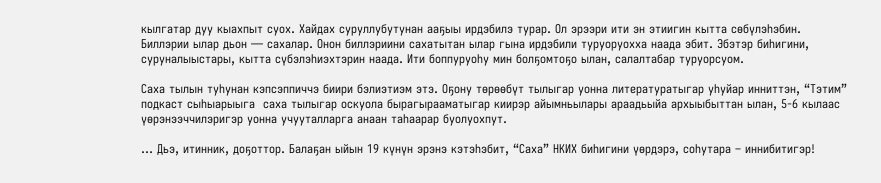кылгатар дуу кыахпыт суох. Хайдах суруллубутунан ааҕыы ирдэбилэ турар. Ол эрээри ити эн этиигин кытта сөбүлэһэбин. Биллэрии ылар дьон — сахалар. Онон биллэриини сахатытан ылар гына ирдэбили туруоруохха наада эбит. Эбэтэр биһигини, суруналыыстары, кытта сүбэлэһиэхтэрин наада. Ити боппуруоһу мин болҕомтоҕо ылан, салалтабар туруорсуом.

Саха тылын туһунан кэпсэппиччэ биири бэлиэтиэм этэ. Оҕону төрөөбүт тылыгар уонна литературатыгар уһуйар инниттэн, “Тэтим” подкаст сыһыарыыга  саха тылыгар оскуола бырагырааматыгар киирэр айымньылары араадьыйа архыыбыттан ылан, 5-6 кылаас үөрэнээччилэригэр уонна учууталларга анаан таһаарар буолуохпут.

… Дьэ, итинник, доҕоттор. Балаҕан ыйын 19 күнүн эрэнэ кэтэһэбит, “Саха” НКИХ биһигини үөрдэрэ, соһутара – иннибитигэр!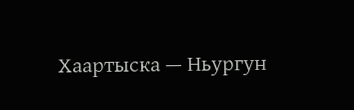Хаартыска — Ньургун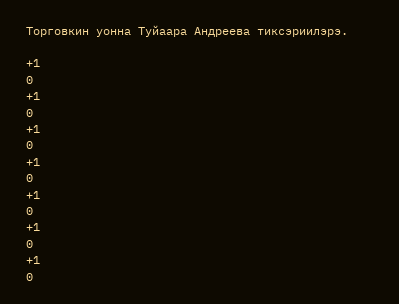Торговкин уонна Туйаара Андреева тиксэриилэрэ.

+1
0
+1
0
+1
0
+1
0
+1
0
+1
0
+1
0